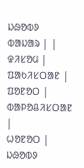ᱡᱷᱚᱵᱽ
ᱵᱟᱡᱟᱨ | |
ᱫᱤᱥᱚᱢ | ᱯᱟᱠᱤᱥᱛᱟᱱ |
ᱯᱚᱱᱚᱛ | ᱵᱟᱞᱚᱪᱤᱥᱛᱟᱱ |
ᱦᱚᱱᱚᱛ | ᱡᱷᱚᱵᱽ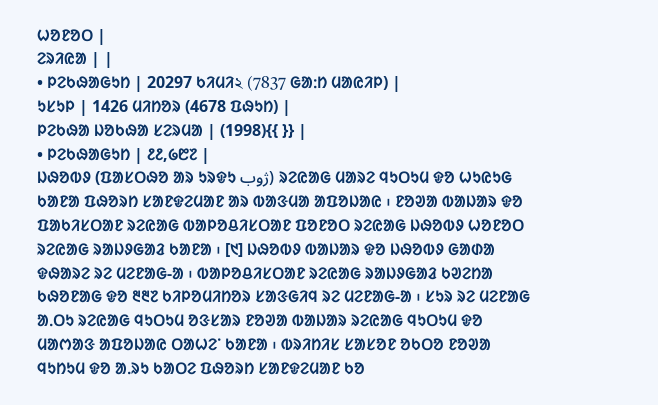ᱦᱚᱱᱚᱛ |
ᱮᱨᱤᱭᱟ | |
• ᱞᱮᱠᱷᱟᱜᱩᱴ | 20297 ᱠᱤᱢᱤ২ (7837 ᱜᱟᱺᱴ ᱢᱟᱭᱤᱞ) |
ᱩᱥᱩᱞ | 1426 ᱢᱤᱴᱚᱨ (4678 ᱯᱷᱩᱴ) |
ᱞᱮᱠᱷᱟ ᱡᱚᱠᱷᱟ ᱥᱮᱨᱢᱟ | (1998){{ }} |
• ᱞᱮᱠᱷᱟᱜᱩᱴ | ᱒᱒,᱙᱘᱗ |
ᱡᱷᱚᱵᱽ (ᱯᱟᱥᱛᱷᱚ ᱟᱨ ᱩᱨᱫᱩ ژوب) ᱨᱮᱭᱟᱜ ᱢᱟᱨᱮ ᱧᱩᱛᱩᱢ ᱫᱚ ᱦᱩᱭᱩᱜ ᱠᱟᱱᱟ ᱯᱷᱚᱨᱴ ᱥᱟᱱᱫᱮᱢᱟᱱ ᱟᱨ ᱵᱟᱝᱢᱟ ᱟᱯᱚᱡᱟᱭ ᱾ ᱱᱚᱣᱟ ᱵᱟᱡᱟᱨ ᱫᱚ ᱯᱟᱠᱤᱥᱛᱟᱱ ᱨᱮᱭᱟᱜ ᱵᱟᱞᱚᱪᱤᱥᱛᱟᱱ ᱯᱚᱱᱚᱛ ᱨᱮᱭᱟᱜ ᱡᱷᱚᱵᱽ ᱦᱚᱱᱚᱛ ᱨᱮᱭᱟᱜ ᱨᱟᱡᱽᱜᱟᱲ ᱠᱟᱱᱟ ᱾ [᱑] ᱡᱷᱚᱵᱽ ᱵᱟᱡᱟᱨ ᱫᱚ ᱡᱷᱚᱵᱽ ᱜᱟᱰᱟ ᱫᱷᱟᱨᱮ ᱨᱮ ᱢᱮᱱᱟᱜ-ᱟ ᱾ ᱵᱟᱞᱚᱪᱤᱥᱛᱟᱱ ᱨᱮᱭᱟᱜ ᱨᱟᱡᱽᱜᱟᱲ ᱠᱣᱮᱴᱟ ᱠᱷᱚᱱᱟᱜ ᱫᱚ ᱓᱓᱗ ᱠᱤᱞᱚᱢᱤᱴᱚᱨ ᱥᱟᱝᱜᱤᱧ ᱨᱮ ᱢᱮᱱᱟᱜ-ᱟ ᱾ ᱥᱩᱨ ᱨᱮ ᱢᱮᱱᱟᱜ ᱟᱹᱛᱩ ᱨᱮᱭᱟᱜ ᱧᱩᱛᱩᱢ ᱚᱝᱥᱟᱨ ᱱᱚᱣᱟ ᱵᱟᱡᱟᱨ ᱨᱮᱭᱟᱜ ᱧᱩᱛᱩᱢ ᱫᱚ ᱢᱟᱬᱟᱝ ᱟᱯᱚᱡᱟᱭ ᱛᱟᱦᱮᱸ ᱠᱟᱱᱟ ᱾ ᱵᱨᱤᱴᱤᱥ ᱥᱟᱥᱚᱱ ᱚᱠᱛᱚ ᱱᱚᱣᱟ ᱧᱩᱴᱩᱢ ᱫᱚ ᱟᱹᱨᱩ ᱠᱟᱛᱮ ᱯᱷᱚᱨᱴ ᱥᱟᱱᱫᱮᱢᱟᱱ ᱠᱚ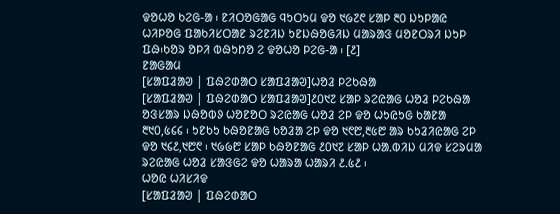ᱫᱚᱦᱚ ᱠᱮᱜ-ᱟ ᱾ ᱱᱤᱛᱚᱜᱟᱜ ᱧᱩᱛᱩᱢ ᱫᱚ ᱑᱙᱗᱖ ᱥᱟᱞ ᱓᱐ ᱡᱩᱞᱟᱭ ᱦᱤᱞᱚᱜ ᱯᱟᱠᱤᱥᱛᱟᱱ ᱨᱮᱱᱤᱡ ᱩᱱᱡᱷᱚᱜᱤᱡ ᱢᱟᱨᱟᱝ ᱢᱚᱱᱛᱨᱤ ᱡᱩᱞ ᱯᱷ᱾ᱠᱚᱨ ᱚᱞᱤ ᱵᱷᱩᱴᱚ ᱮ ᱫᱚᱦᱚ ᱞᱮᱜ-ᱟ ᱾ [᱒]
ᱱᱟᱜᱟᱢ
[ᱥᱟᱯᱲᱟᱣ | ᱯᱷᱮᱰᱟᱛ ᱥᱟᱯᱲᱟᱣ]ᱦᱚᱲ ᱞᱮᱠᱷᱟ
[ᱥᱟᱯᱲᱟᱣ | ᱯᱷᱮᱰᱟᱛ ᱥᱟᱯᱲᱟᱣ]᱒᱐᱑᱗ ᱥᱟᱞ ᱨᱮᱭᱟᱜ ᱦᱚᱲ ᱞᱮᱠᱷᱟ ᱚᱝᱥᱟᱨ ᱡᱷᱚᱵᱽ ᱦᱚᱱᱚᱛ ᱨᱮᱭᱟᱜ ᱦᱚᱲ ᱮᱞ ᱫᱚ ᱦᱩᱭᱩᱜ ᱠᱟᱱᱟ ᱓᱑᱐,᱕᱔᱔ ᱾ ᱩᱱᱠᱩ ᱠᱷᱚᱱᱟᱜ ᱠᱚᱲᱟ ᱮᱞ ᱫᱚ ᱑᱖᱘,᱓᱕᱘ ᱟᱨ ᱠᱩᱲᱤᱭᱟᱜ ᱮᱞ ᱫᱚ ᱑᱔᱒,᱑᱘᱖ ᱾ ᱑᱙᱙᱘ ᱥᱟᱞ ᱠᱷᱚᱱᱟᱜ ᱒᱐᱑᱗ ᱥᱟᱞ ᱦᱟᱹᱵᱤᱡ ᱢᱤᱫ ᱥᱮᱨᱢᱟ ᱨᱮᱭᱟᱜ ᱦᱚᱲ ᱥᱟᱝᱜᱮ ᱫᱚ ᱦᱟᱨᱟ ᱦᱟᱨᱤ ᱒ᱹ᱕᱒ ᱾
ᱦᱚᱭ ᱦᱤᱥᱤᱫ
[ᱥᱟᱯᱲᱟᱣ | ᱯᱷᱮᱰᱟᱛ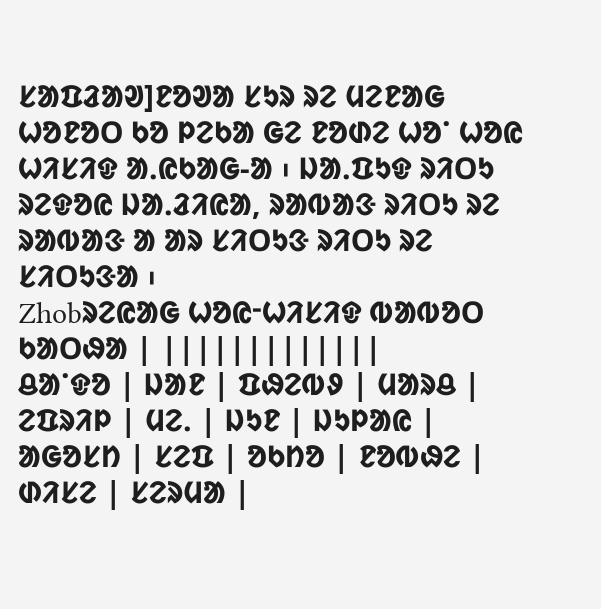ᱥᱟᱯᱲᱟᱣ]ᱱᱚᱣᱟ ᱥᱩᱨ ᱨᱮ ᱢᱮᱱᱟᱜ ᱦᱚᱱᱚᱛ ᱠᱚ ᱞᱮᱠᱟ ᱜᱮ ᱱᱚᱰᱮ ᱦᱚᱸ ᱦᱚᱭ ᱦᱤᱥᱤᱫ ᱟᱹᱭᱠᱟᱜ-ᱟ ᱾ ᱡᱟᱹᱯᱩᱫ ᱨᱤᱛᱩ ᱨᱮᱫᱚᱭ ᱡᱟᱹᱲᱤᱭᱟ, ᱨᱟᱵᱟᱝ ᱨᱤᱛᱩ ᱨᱮ ᱨᱟᱵᱟᱝ ᱟ ᱟᱨ ᱥᱤᱛᱩᱝ ᱨᱤᱛᱩ ᱨᱮ ᱥᱤᱛᱩᱝᱟ ᱾
Zhobᱨᱮᱭᱟᱜ ᱦᱚᱭᱼᱦᱤᱥᱤᱫ ᱵᱟᱵᱚᱛ ᱠᱟᱛᱷᱟ | |||||||||||||
ᱪᱟᱸᱫᱚ | ᱡᱟᱱ | ᱯᱷᱮᱵᱽ | ᱢᱟᱨᱪ | ᱮᱯᱨᱤᱞ | ᱢᱮᱹ | ᱡᱩᱱ | ᱡᱩᱞᱟᱭ | ᱟᱜᱚᱥᱴ | ᱥᱮᱯ | ᱚᱠᱴᱚ | ᱱᱚᱵᱷᱮ | ᱰᱤᱥᱮ | ᱥᱮᱨᱢᱟ |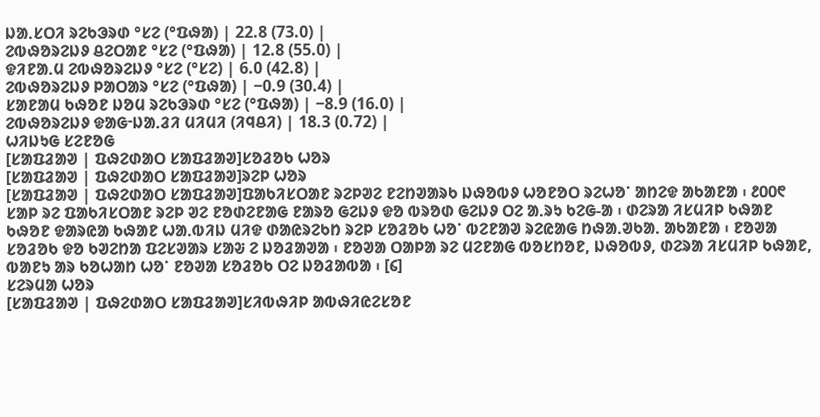ᱡᱟᱹᱥᱛᱤ ᱨᱮᱠᱳᱨᱰ °ᱥᱮ (°ᱯᱷᱟ) | 22.8 (73.0) |
ᱮᱵᱷᱚᱨᱮᱡᱽ ᱪᱮᱛᱟᱱ °ᱥᱮ (°ᱯᱷᱟ) | 12.8 (55.0) |
ᱫᱤᱱᱟᱹᱢ ᱮᱵᱷᱚᱨᱮᱡᱽ °ᱥᱮ (°ᱥᱮ) | 6.0 (42.8) |
ᱮᱵᱷᱚᱨᱮᱡᱽ ᱞᱟᱛᱟᱨ °ᱥᱮ (°ᱯᱷᱟ) | −0.9 (30.4) |
ᱥᱟᱱᱟᱢ ᱠᱷᱚᱱ ᱡᱚᱢ ᱨᱮᱠᱳᱨᱰ °ᱥᱮ (°ᱯᱷᱟ) | −8.9 (16.0) |
ᱮᱵᱷᱚᱨᱮᱡᱽ ᱫᱟᱜᱼᱡᱟᱹᱲᱤ ᱢᱤᱢᱤ (ᱤᱧᱪᱤ) | 18.3 (0.72) |
ᱦᱤᱡᱩᱜ ᱥᱮᱱᱚᱜ
[ᱥᱟᱯᱲᱟᱣ | ᱯᱷᱮᱰᱟᱛ ᱥᱟᱯᱲᱟᱣ]ᱥᱚᱲᱚᱠ ᱦᱚᱨ
[ᱥᱟᱯᱲᱟᱣ | ᱯᱷᱮᱰᱟᱛ ᱥᱟᱯᱲᱟᱣ]ᱨᱮᱞ ᱦᱚᱨ
[ᱥᱟᱯᱲᱟᱣ | ᱯᱷᱮᱰᱟᱛ ᱥᱟᱯᱲᱟᱣ]ᱯᱟᱠᱤᱥᱛᱟᱱ ᱨᱮᱞᱣᱮ ᱱᱮᱴᱣᱟᱨᱠ ᱡᱷᱚᱵᱽ ᱦᱚᱱᱚᱛ ᱨᱮᱦᱚᱸ ᱟᱴᱮᱫ ᱟᱠᱟᱱᱟ ᱾ ᱒᱐᱐᱖ ᱥᱟᱞ ᱨᱮ ᱯᱟᱠᱤᱥᱛᱟᱱ ᱨᱮᱞ ᱣᱮ ᱱᱚᱰᱮᱱᱟᱜ ᱱᱟᱨᱚ ᱜᱮᱡᱽ ᱫᱚ ᱵᱨᱚᱰ ᱜᱮᱡᱽ ᱛᱮ ᱟᱹᱨᱩ ᱠᱮᱜ-ᱟ ᱾ ᱰᱮᱨᱟ ᱤᱥᱢᱤᱞ ᱠᱷᱟᱱ ᱠᱷᱚᱱ ᱫᱟᱨᱭᱟ ᱠᱷᱟᱱ ᱦᱟᱹᱵᱤᱡ ᱢᱤᱫ ᱰᱟᱭᱨᱮᱠᱴ ᱨᱮᱞ ᱥᱚᱲᱚᱠ ᱦᱚᱸ ᱵᱮᱱᱟᱣ ᱨᱮᱭᱟᱜ ᱴᱷᱟᱹᱣᱠᱟᱹ ᱟᱠᱟᱱᱟ ᱾ ᱱᱚᱣᱟ ᱥᱚᱲᱚᱠ ᱫᱚ ᱠᱣᱮᱴᱟ ᱯᱮᱥᱣᱟᱨ ᱥᱟᱶ ᱮ ᱡᱚᱲᱟᱣᱟ ᱾ ᱱᱚᱣᱟ ᱛᱟᱞᱟ ᱨᱮ ᱢᱮᱱᱟᱜ ᱵᱚᱥᱴᱚᱱ, ᱡᱷᱚᱵᱽ, ᱰᱮᱨᱟ ᱤᱥᱢᱤᱞ ᱠᱷᱟᱱ, ᱵᱟᱱᱩ ᱟᱨ ᱠᱚᱦᱟᱴ ᱦᱚᱸ ᱱᱚᱣᱟ ᱥᱚᱲᱚᱠ ᱛᱮ ᱡᱚᱲᱟᱵᱟ ᱾ [᱔]
ᱥᱮᱨᱢᱟ ᱦᱚᱨ
[ᱥᱟᱯᱲᱟᱣ | ᱯᱷᱮᱰᱟᱛ ᱥᱟᱯᱲᱟᱣ]ᱥᱤᱵᱷᱤᱞ ᱟᱵᱷᱤᱭᱮᱥᱚᱱ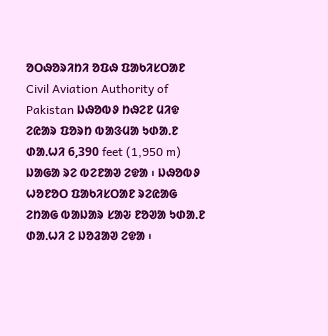ᱚᱛᱷᱚᱨᱤᱴᱤ ᱚᱯᱷ ᱯᱟᱠᱤᱥᱛᱟᱱ Civil Aviation Authority of Pakistan ᱡᱷᱚᱵᱽ ᱴᱷᱮᱱ ᱢᱤᱫ ᱮᱭᱟᱨ ᱯᱚᱨᱴ ᱵᱟᱝᱢᱟ ᱩᱰᱟᱹᱱ ᱰᱟᱹᱦᱤ 6,390 feet (1,950 m) ᱡᱟᱜᱟ ᱨᱮ ᱵᱮᱱᱟᱣ ᱮᱫᱟ ᱾ ᱡᱷᱚᱵᱽ ᱦᱚᱱᱚᱛ ᱯᱟᱠᱤᱥᱛᱟᱱ ᱨᱮᱭᱟᱜ ᱮᱴᱟᱜ ᱵᱟᱡᱟᱨ ᱥᱟᱶ ᱱᱚᱣᱟ ᱩᱰᱟᱹᱱ ᱰᱟᱹᱦᱤ ᱮ ᱡᱚᱲᱟᱣ ᱮᱫᱟ ᱾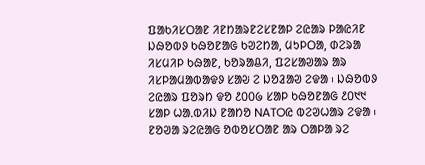ᱯᱟᱠᱤᱥᱛᱟᱱ ᱤᱱᱴᱟᱨᱱᱮᱥᱱᱟᱞ ᱮᱭᱟᱨ ᱞᱟᱭᱤᱱ ᱡᱷᱚᱵᱽ ᱠᱷᱚᱱᱟᱜ ᱠᱣᱮᱴᱟ, ᱢᱩᱞᱛᱟ, ᱰᱮᱨᱟ ᱤᱥᱢᱤᱞ ᱠᱷᱟᱱ, ᱠᱚᱨᱟᱪᱤ, ᱯᱮᱥᱟᱣᱟᱨ ᱟᱨ ᱤᱥᱞᱟᱢᱟᱵᱟᱫᱽ ᱥᱟᱶ ᱮ ᱡᱚᱲᱟᱣ ᱮᱫᱟ ᱾ ᱡᱷᱚᱵᱽ ᱮᱭᱟᱨ ᱯᱚᱨᱴ ᱫᱚ ᱒᱐᱐᱙ ᱥᱟᱞ ᱠᱷᱚᱱᱟᱜ ᱒᱐᱑᱑ ᱥᱟᱞ ᱦᱟᱹᱵᱤᱡ ᱱᱟᱴᱚ NATOᱭ ᱵᱮᱣᱦᱟᱨ ᱮᱫᱟ ᱾ ᱱᱚᱣᱟ ᱨᱮᱭᱟᱜ ᱚᱵᱚᱥᱛᱟᱱ ᱟᱨ ᱛᱟᱞᱟ ᱨᱮ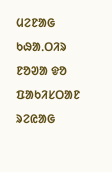ᱢᱮᱱᱟᱜ ᱠᱷᱟᱹᱛᱤᱨ ᱱᱚᱣᱟ ᱫᱚ ᱯᱟᱠᱤᱥᱛᱟᱱ ᱨᱮᱭᱟᱜ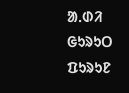ᱟᱹᱰᱤ ᱜᱩᱨᱩᱛ ᱯᱩᱨᱩᱱ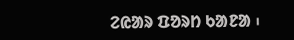ᱮᱭᱟᱨ ᱯᱚᱨᱴ ᱠᱟᱱᱟ ᱾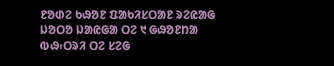ᱱᱚᱰᱮ ᱠᱷᱚᱱ ᱯᱟᱠᱤᱥᱛᱟᱱ ᱨᱮᱭᱟᱜ ᱡᱚᱛᱚ ᱡᱟᱭᱜᱟ ᱛᱮ ᱑ ᱜᱷᱚᱱᱴᱟ ᱵᱷ᱾ᱛᱨᱤ ᱛᱮ ᱥᱮᱜ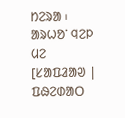ᱴᱮᱨᱟ ᱾
ᱟᱨᱦᱚᱸ ᱧᱮᱞ ᱢᱮ
[ᱥᱟᱯᱲᱟᱣ | ᱯᱷᱮᱰᱟᱛ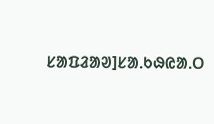ᱥᱟᱯᱲᱟᱣ]ᱥᱟᱹᱠᱷᱭᱟᱹᱛ